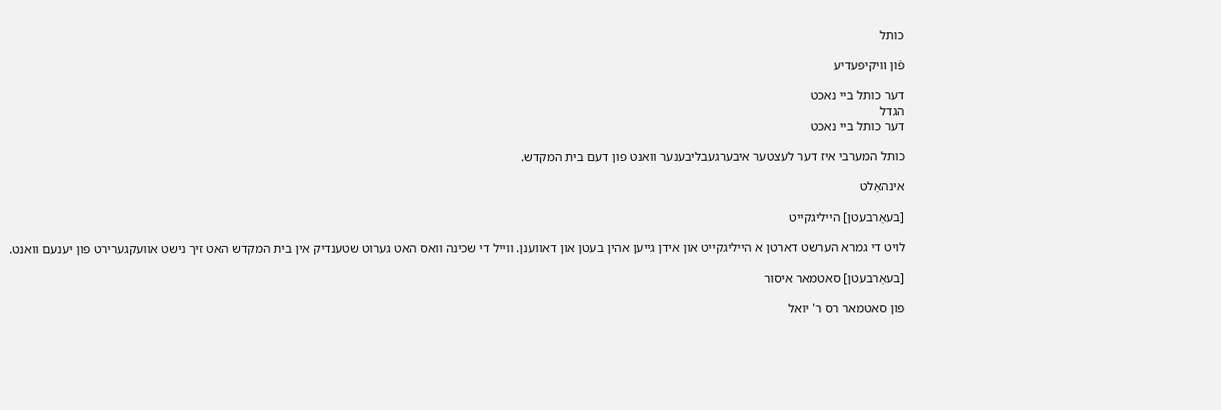כותל

פֿון װיקיפּעדיע

דער כותל ביי נאכט
הגדל
דער כותל ביי נאכט

כותל המערבי איז דער לעצטער איבערגעבליבענער וואנט פון דעם בית המקדש.

אינהאַלט

[בעאַרבעטן] הייליגקייט

לויט די גמרא הערשט דארטן א הייליגקייט און אידן גייען אהין בעטן און דאווענן. ווייל די שכינה וואס האט גערוט שטענדיק אין בית המקדש האט זיך נישט אוועקגערירט פון יענעם וואנט.

[בעאַרבעטן] סאטמאר איסור

פון סאטמאר רס ר' יואל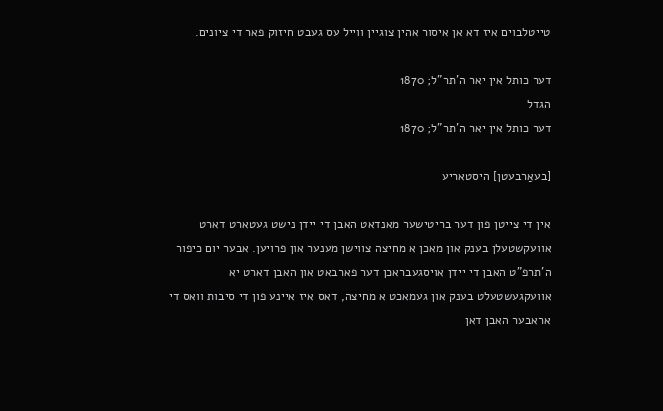טייטלבוים איז דא אן איסור אהין צוגיין ווייל עס געבט חיזוק פאר די ציונים.

דער כותל אין יאר ה'תר"ל; 1870
הגדל
דער כותל אין יאר ה'תר"ל; 1870

[בעאַרבעטן] היסטאריע

אין די צייטן פון דער בריטישער מאנדאט האבן די יידן נישט געטארט דארט אוועקשטעלן בענק און מאכן א מחיצה צווישן מענער און פרויען. אבער יום כיפור ה'תרפ"ט האבן די יידן אויסגעבראכן דער פארבאט און האבן דארט יא אוועקגעשטעלט בענק און געמאכט א מחיצה, דאס איז איינע פון די סיבות וואס די אראבער האבן דאן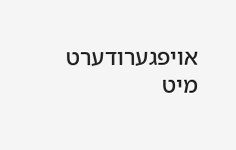אויפגערודערט מיט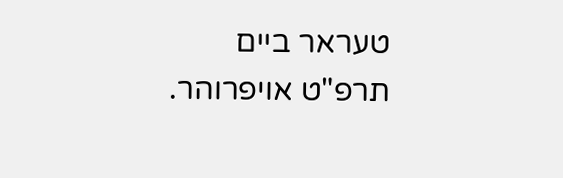טעראר ביים תרפ"ט אויפרוהר.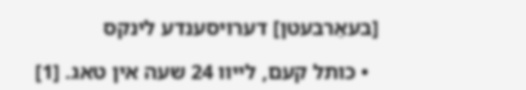[בעאַרבעטן] דערויסענדע לינקס

  • כותל קעם, לייוו 24 שעה אין טאג. [1]